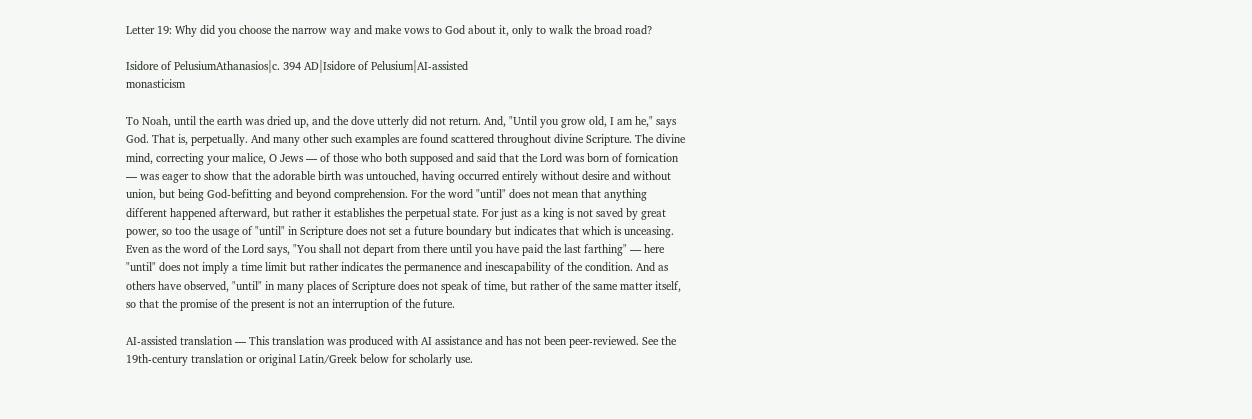Letter 19: Why did you choose the narrow way and make vows to God about it, only to walk the broad road?

Isidore of PelusiumAthanasios|c. 394 AD|Isidore of Pelusium|AI-assisted
monasticism

To Noah, until the earth was dried up, and the dove utterly did not return. And, "Until you grow old, I am he," says God. That is, perpetually. And many other such examples are found scattered throughout divine Scripture. The divine mind, correcting your malice, O Jews — of those who both supposed and said that the Lord was born of fornication — was eager to show that the adorable birth was untouched, having occurred entirely without desire and without union, but being God-befitting and beyond comprehension. For the word "until" does not mean that anything different happened afterward, but rather it establishes the perpetual state. For just as a king is not saved by great power, so too the usage of "until" in Scripture does not set a future boundary but indicates that which is unceasing. Even as the word of the Lord says, "You shall not depart from there until you have paid the last farthing" — here "until" does not imply a time limit but rather indicates the permanence and inescapability of the condition. And as others have observed, "until" in many places of Scripture does not speak of time, but rather of the same matter itself, so that the promise of the present is not an interruption of the future.

AI-assisted translation — This translation was produced with AI assistance and has not been peer-reviewed. See the 19th-century translation or original Latin/Greek below for scholarly use.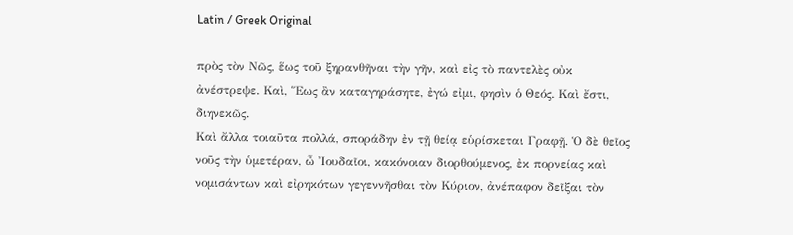Latin / Greek Original

πρὸς τὸν Νῶς, ἕως τοῦ ξηρανθῆναι τὴν γῆν, καὶ εἰς τὸ παντελὲς οὐκ ἀνέστρεψε. Καὶ, Ἕως ἂν καταγηράσητε, ἐγώ εἰμι, φησὶν ὁ Θεός. Καὶ ἔστι, διηνεκῶς.
Καὶ ἄλλα τοιαῦτα πολλά, σποράδην ἐν τῇ θείᾳ εὑρίσκεται Γραφῇ. Ὁ δὲ θεῖος νοῦς τὴν ὑμετέραν, ὦ Ἰουδαῖοι, κακόνοιαν διορθούμενος, ἐκ πορνείας καὶ νομισάντων καὶ εἰρηκότων γεγεννῆσθαι τὸν Κύριον, ἀνέπαφον δεῖξαι τὸν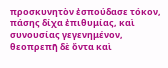προσκυνητὸν ἐσπούδασε τόκον, πάσης δίχα ἐπιθυμίας, καὶ συνουσίας γεγενημένον, θεοπρεπῆ δὲ ὄντα καὶ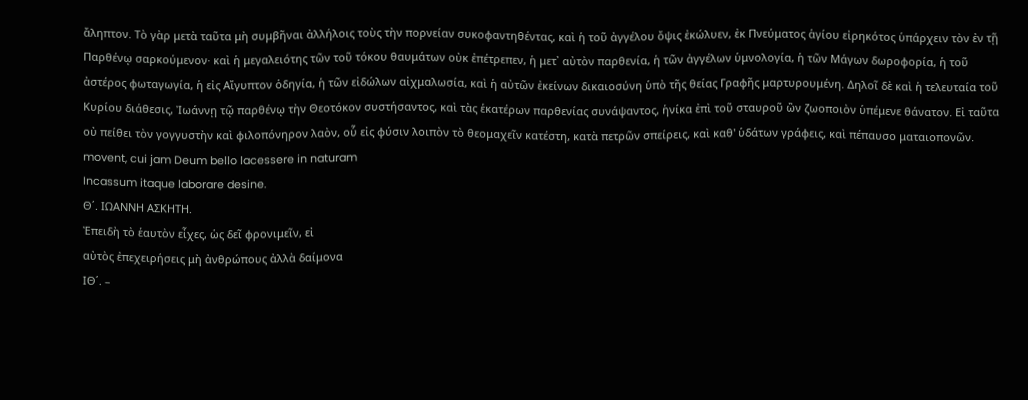ἄληπτον. Τὸ γὰρ μετὰ ταῦτα μὴ συμβῆναι ἀλλήλοις τοὺς τὴν πορνείαν συκοφαντηθέντας, καὶ ἡ τοῦ ἀγγέλου ὄψις ἐκώλυεν, ἐκ Πνεύματος ἁγίου εἰρηκότος ὑπάρχειν τὸν ἐν τῇ Παρθένῳ σαρκούμενον· καὶ ἡ μεγαλειότης τῶν τοῦ τόκου θαυμάτων οὐκ ἐπέτρεπεν, ἡ μετ᾿ αὐτὸν παρθενία, ἡ τῶν ἀγγέλων ὑμνολογία, ἡ τῶν Μάγων δωροφορία, ἡ τοῦ ἀστέρος φωταγωγία, ἡ εἰς Αἴγυπτον ὁδηγία, ἡ τῶν εἰδώλων αἰχμαλωσία, καὶ ἡ αὐτῶν ἐκείνων δικαιοσύνη ὑπὸ τῆς θείας Γραφῆς μαρτυρουμένη. Δηλοῖ δὲ καὶ ἡ τελευταία τοῦ Κυρίου διάθεσις, Ἰωάννῃ τῷ παρθένῳ τὴν Θεοτόκον συστήσαντος, καὶ τὰς ἑκατέρων παρθενίας συνάψαντος, ἡνίκα ἐπὶ τοῦ σταυροῦ ὢν ζωοποιὸν ὑπέμενε θάνατον. Εἰ ταῦτα οὐ πείθει τὸν γογγυστὴν καὶ φιλοπόνηρον λαὸν, οὗ εἰς φύσιν λοιπὸν τὸ θεομαχεῖν κατέστη, κατὰ πετρῶν σπείρεις, καὶ καθ' ὑδάτων γράφεις, καὶ πέπαυσο ματαιοπονῶν.
movent, cui jam Deum bello lacessere in naturam
Incassum itaque laborare desine.
Θ΄. ΙΩΑΝΝΗ ΑΣΚΗΤΗ.
Ἐπειδὴ τὸ ἑαυτὸν εἶχες, ὡς δεῖ φρονιμεῖν, εἰ
αὐτὸς ἐπεχειρήσεις μὴ ἀνθρώπους ἀλλὰ δαίμονα
ΙΘ΄. –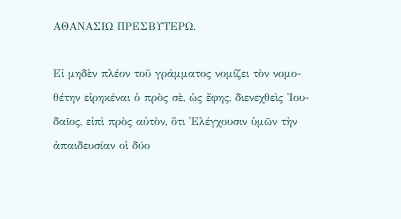ΑΘΑΝΑΣΙΩ ΠΡΕΣΒΥΤΕΡΩ.

Εἰ μηδὲν πλέον τοῦ γράμματος νομίζει τὸν νομο-
θέτην εἰρηκέναι ὁ πρὸς σὲ, ὡς ἔφης, διενεχθεὶς Ἰου-
δαῖος, εἰπὶ πρὸς αὐτὸν, ὅτι Ἐλέγχουσιν ὑμῶν τὴν
ἀπαιδευσίαν οἱ δύο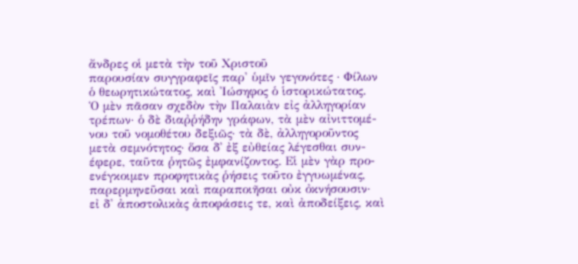ἄνδρες οἱ μετὰ τὴν τοῦ Χριστοῦ
παρουσίαν συγγραφεῖς παρ' ὑμῖν γεγονότες · Φίλων
ὁ θεωρητικώτατος, καὶ Ἰώσηφος ὁ ἱστορικώτατος.
Ὁ μὲν πᾶσαν σχεδὸν τὴν Παλαιὰν εἰς ἀλληγορίαν
τρέπων· ὁ δὲ διαῤῥήδην γράφων, τὰ μὲν αἰνιττομέ-
νου τοῦ νομοθέτου δεξιῶς· τὰ δὲ, ἀλληγοροῦντος
μετὰ σεμνότητος· ὅσα δ᾽ ἐξ εὐθείας λέγεσθαι συν-
έφερε, ταῦτα ῥητῶς ἐμφανίζοντος. Εἱ μὲν γὰρ προ-
ενέγκοιμεν προφητικὰς ῥήσεις τοῦτο ἐγγυωμένας,
παρερμηνεῦσαι καὶ παραποιῆσαι οὐκ ὀκνήσουσιν·
εἰ δ' ἀποστολικὰς ἀποφάσεις τε, καὶ ἀποδείξεις, καὶ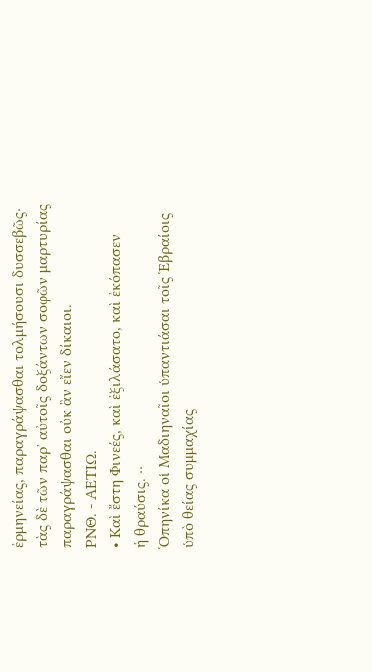ἐρμηνείας, παραγράψασθαι τολμήσουσι δυσσεβῶς·
τὰς δὲ τῶν παρ᾿ αὐτοῖς δοξάντων σοφῶν μαρτυρίας
παραγράψασθαι οὐκ ἂν εἴεν δίκαιοι.
ΡΝΘ. - ΑΕΤΙΩ.
• Καὶ ἔστη Φινεές, καὶ ἐξιλάσατο, καὶ ἐκόπασεν
ἡ θραύσις. ··
Ὁπηνίκα οἱ Μαδιηναῖοι ὑπαντιάσαι τοῖς Ἑβραίοις
ὑπὸ θείας συμμαχίας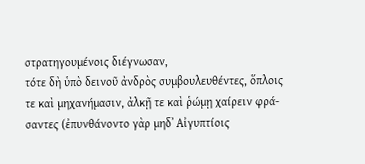στρατηγουμένοις διέγνωσαν,
τότε δὴ ὑπὸ δεινοῦ ἀνδρὸς συμβουλευθέντες, ὅπλοις
τε καὶ μηχανήμασιν, ἀλκῇ τε καὶ ῥώμῃ χαίρειν φρά-
σαντες (ἐπυνθάνοντο γὰρ μηδ᾽ Αἰγυπτίοις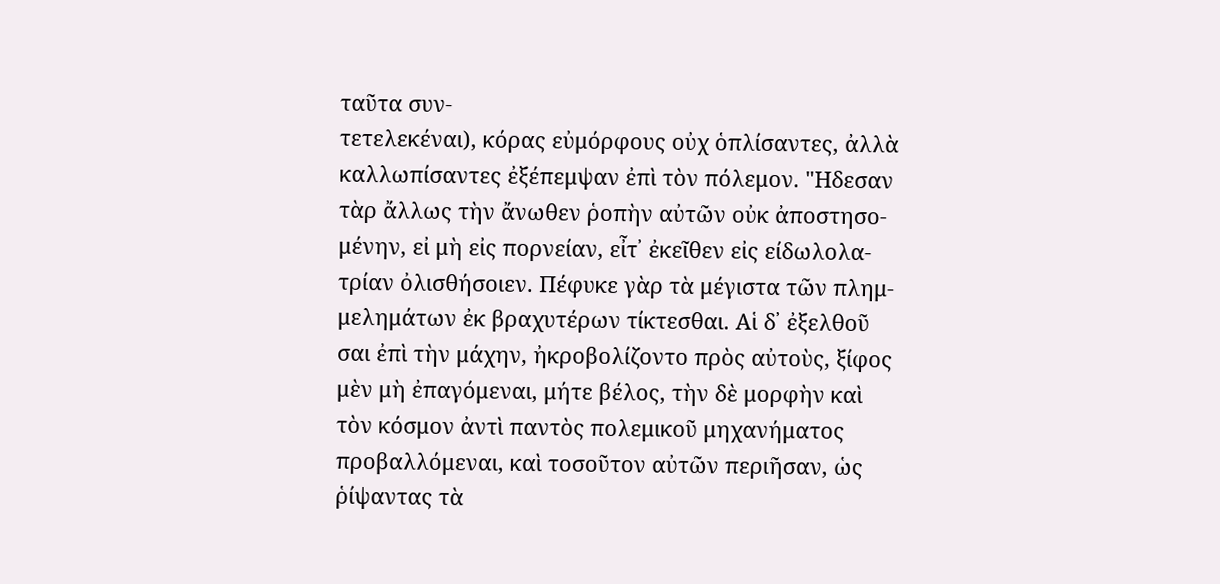ταῦτα συν-
τετελεκέναι), κόρας εὐμόρφους οὐχ ὁπλίσαντες, ἀλλὰ
καλλωπίσαντες ἐξέπεμψαν ἐπὶ τὸν πόλεμον. "Ηδεσαν
τὰρ ἄλλως τὴν ἄνωθεν ῥοπὴν αὐτῶν οὐκ ἀποστησο-
μένην, εἰ μὴ εἰς πορνείαν, εἶτ᾿ ἐκεῖθεν εἰς είδωλολα-
τρίαν ὀλισθήσοιεν. Πέφυκε γὰρ τὰ μέγιστα τῶν πλημ-
μελημάτων ἐκ βραχυτέρων τίκτεσθαι. Αἱ δ᾽ ἐξελθοῦ
σαι ἐπὶ τὴν μάχην, ἠκροβολίζοντο πρὸς αὐτοὺς, ξίφος
μὲν μὴ ἐπαγόμεναι, μήτε βέλος, τὴν δὲ μορφὴν καὶ
τὸν κόσμον ἀντὶ παντὸς πολεμικοῦ μηχανήματος
προβαλλόμεναι, καὶ τοσοῦτον αὐτῶν περιῆσαν, ὡς
ῥίψαντας τὰ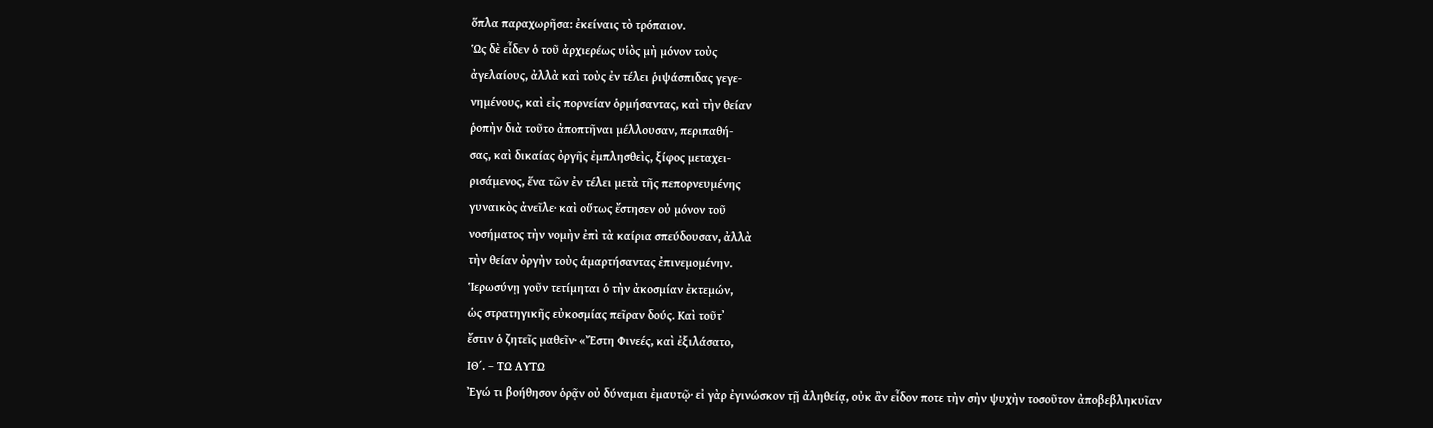ὅπλα παραχωρῆσα: ἐκείναις τὸ τρόπαιον.
Ὡς δὲ εἶδεν ὁ τοῦ ἀρχιερέως υἱὸς μὴ μόνον τοὺς
ἀγελαίους, ἀλλὰ καὶ τοὺς ἐν τέλει ῥιψάσπιδας γεγε-
νημένους, καὶ εἰς πορνείαν ὁρμήσαντας, καὶ τὴν θείαν
ῥοπὴν διὰ τοῦτο ἀποπτῆναι μέλλουσαν, περιπαθή-
σας, καὶ δικαίας ὀργῆς ἐμπλησθεὶς, ξίφος μεταχει-
ρισάμενος, ἕνα τῶν ἐν τέλει μετὰ τῆς πεπορνευμένης
γυναικὸς ἀνεῖλε· καὶ οὕτως ἔστησεν οὐ μόνον τοῦ
νοσήματος τὴν νομὴν ἐπὶ τὰ καίρια σπεύδουσαν, ἀλλὰ
τὴν θείαν ὀργὴν τοὺς ἁμαρτήσαντας ἐπινεμομένην.
Ἱερωσύνῃ γοῦν τετίμηται ὁ τὴν ἀκοσμίαν ἐκτεμών,
ὡς στρατηγικῆς εὐκοσμίας πεῖραν δούς. Καὶ τοῦτ᾽
ἔστιν ὁ ζητεῖς μαθεῖν· «Ἔστη Φινεές, καὶ ἐξιλάσατο,
ΙΘ΄. – ΤΩ ΑΥΤΩ
Ἐγώ τι βοήθησον ὁρᾷν οὐ δύναμαι ἐμαυτῷ· εἰ γὰρ ἐγινώσκον τῇ ἀληθείᾳ, οὐκ ἂν εἶδον ποτε τὴν σὴν ψυχὴν τοσοῦτον ἀποβεβληκυῖαν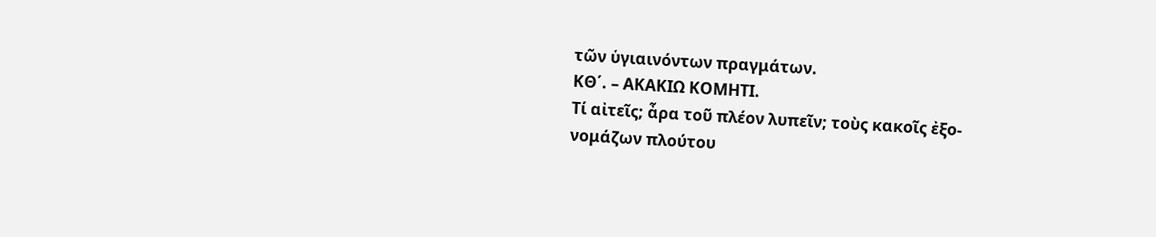τῶν ὑγιαινόντων πραγμάτων.
ΚΘ΄. – ΑΚΑΚΙΩ ΚΟΜΗΤΙ.
Τί αἰτεῖς; ἆρα τοῦ πλέον λυπεῖν; τοὺς κακοῖς ἐξο-
νομάζων πλούτου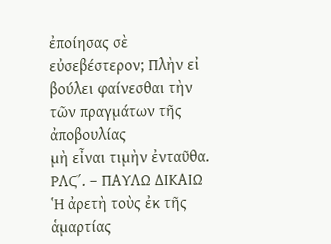ἐποίησας σὲ εὐσεβέστερον; Πλὴν εἰ
βούλει φαίνεσθαι τὴν τῶν πραγμάτων τῆς ἀποβουλίας
μὴ εἶναι τιμὴν ἐνταῦθα.
ΡΛϚ΄. – ΠΑΥΛΩ ΔΙΚΑΙΩ
Ἡ ἀρετὴ τοὺς ἐκ τῆς ἁμαρτίας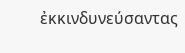ἐκκινδυνεύσαντας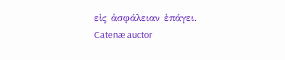εἰς ἀσφάλειαν ἐπάγει.
Catenæ auctor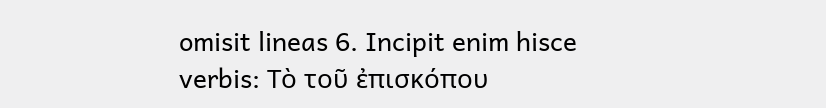omisit lineas 6. Incipit enim hisce
verbis: Τὸ τοῦ ἐπισκόπου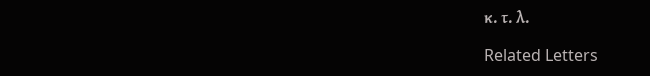κ. τ. λ.

Related Letters